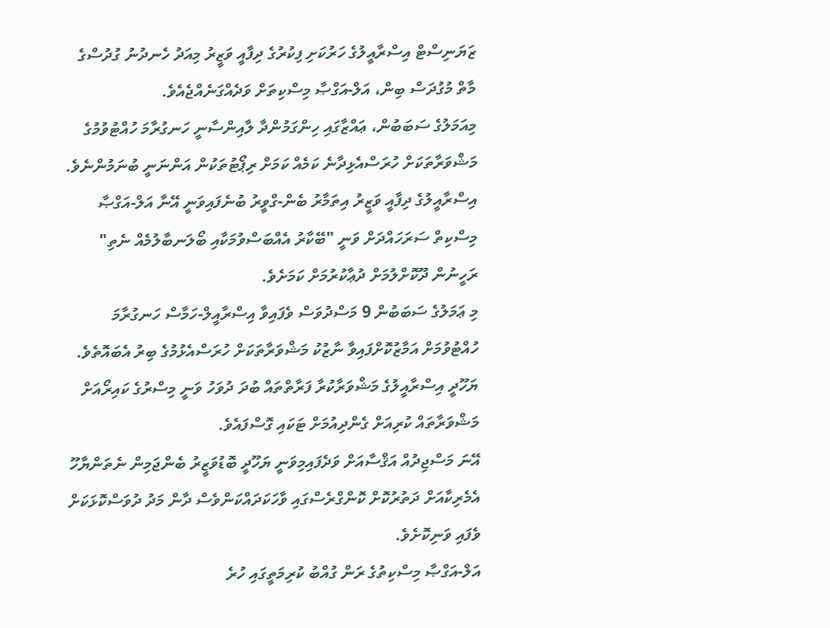ޒަޔަނިސްޓް އިސްރާއީލުގެ ހަރުކަށި ފިކުރުގެ ދިފާއީ ވަޒީރު މިއަދު ހެނދުނު ގުދުސްގެ މާތް މުގުދަސް ބިން، އަލް-އަގްޞާ މިސްކިތަށް ވަދެއްގަނެއްޖެއެވެ.
މިއަމަލުގެ ސަބަބުން، ޢައްޒާގައި ހިންގަމުންދާ ލާއިންސާނީ ހަނގުރާމަ ހުއްޓުވުމުގެ މަޝްވަރާތަކަށް ހުރަސްއެޅިދާނެ ކަމެއް ކަމަށް ރިޕޯޓުތަކުން އަންނަނީ ބުނަމުންނެވެ.
އިސްރާއީލުގެ ދިފާއީ ވަޒީރު އިތަމާރު ބެން-ގްވީރު ބުނެފައިވަނީ އޭނާ އަލް-އަގްޞާ މިސްކިތް ސަރަހައްދަށް ވަނީ "ބޭކާރު އެއްބަސްވުމަކާއި ބޯލަނބާލުމެއް ނެތި" ރަހީނުން ދޫކޮށްލުމަށް ދުޢާކުރުމަށް ކަމަށެވެ.
މި ޢަމަލުގެ ސަބަބުން 9 މަސްދުވަސް ވެފައިވާ އިސްރާއީލް-ހަމާސް ހަނގުރާމަ ހުއްޓުވުމަށް އަމާޒުކޮށްފައިވާ ނާޒުކު މަޝްވަރާތަކަށް ހުރަސްއެޅުމުގެ ބިރު އެބައޮތެވެ. ޔަހޫދީ އިސްރާއީލުގެ މަޝްވަރާކުރާ ފަރާތްތައް ބުދަ ދުވަހު ވަނީ މިސްރުގެ ކައިރޯއަށް މަޝްވަރާތައް ކުރިއަށް ގެންދިއުމަށް ޓަކައި ގޮސްފައެވެ.
އޭނަ މަސްޖިދުއް އަޤްސާއަށް ވަދެފައިމިވަނީ ޔަހޫދީ ބޮޑުވަޒީރު ބެންޖަމިން ނެތަންޔާހޫ އެމެރިކާއަށް ދަތުރުކޮށް ކޮންގްރެސްގައި ވާހަކަދައްކަންވެސް ދާން މަދު ދުވަސްކޮޅަކަށް ވެފައި ވަނިކޮށެވެ.
އަލް-އަގްޞާ މިސްކިތުގެ ރަން ގުއްބު ކުރިމަތީގައި ހުރެ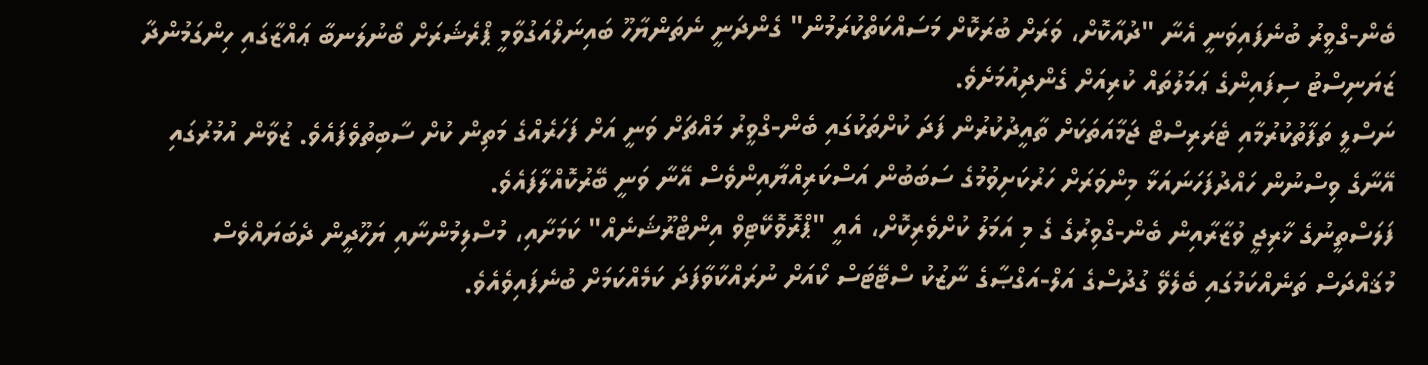ބެން-ގްވީރު ބުނެފައިވަނީ އެނާ "ދުއާކޮށް، ވަރަށް ބުރަކޮށް މަސައްކަތްކުރަމުން" ގެންދަނީ ނެތަންޔާހޫ ބައިނަލްއަގުވާމީ ޕްރެޝަރަށް ބޯނުލަނބާ ޢައްޒާގައި ހިންގަމުންދާ ޒަޔަނިސްޓު ސިފައިންގެ ޢަމަލުތައް ކުރިއަށް ގެންދިއުމަށެވެ.
ނަސްލީ ތަފާތުކުރުމާއި ޓެރަރިސްޓް ޖަމާއަތަކަށް ތާއީދުކުރުން ފަދަ ކުށްތަކުގައި ބެން-ގްވީރު މައްޗަށް ވަނީ އަށް ފަހަރެއްގެ މަތިން ކުށް ސާބިތުވެފައެވެ. ޒުވާން އުމުރުގައި އޭނާގެ ވިސްނުން ހައްދުފަހަނައަޅާ މިންވަރަށް ހަރުކަށިވުމުގެ ސަބަބުން އަސްކަރިއްޔާއިންވެސް އޭނާ ވަނީ ބޭރުކޮއްލާފައެވެ.
ފަލަސްތީނުގެ ޚާރިޖީ ވުޒާރާއިން ބެން-ގްވިރުގެ ގެ މި އަމަލު ކުށްވެރިކޮށް، އެއީ "ޕްރޮވޮކޭޓިވް އިންޓްރޫޝަނެއް" ކަމަށާއި، މުސްލިމުންނާއި ޔަހޫދީން ދެބަޔައްވެސް މުޤައްދަސް ތަނެއްކަމުގައި ބެލެވޭ ގުދުސްގެ އަލް-އަގްޞާގެ ނާޒުކު ސްޓޭޓަސް ކޯއަށް ނުރައްކާވާފަދަ ކަމެއްކަމަށް ބުނެފައިވެއެވެ.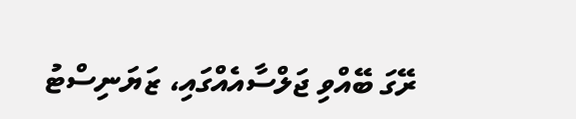ރޭގަ ބޭއްވި ޖަލްސާއެއްގައި، ޒަޔަނިސްޓު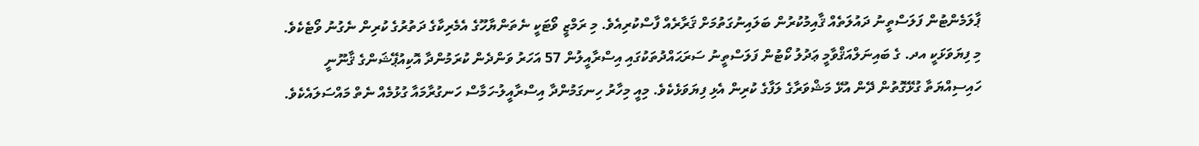ޕާލަމެންޓުން ފަލަސްތީނު ދައުލަތެއް ޤާއިމުކުރުން ބަލައިނުގަތުމަށް ޤަރާރެއް ފާސްކުރިއެވެ. މި ރަމްޒީ ވޯޓަކީ ނެތަންޔާހޫގެ އެމެރިކާގެ ދަތުރުގެ ކުރިން ނެގުނު ވޯޓެކެވެ. މި ފިޔަވަޅަކީ އދ. ގެ ބައިނަލްއަޤްވާމީ ޢަދުލު ކޯޓުން ފަލަސްތީނު ސަރަޙައްދުތަކުގައި އިސްރާއީލުން 57 އަހަރު ވަންދެން ކުރަމުންދާ އޮކިއުޕޭޝަންގެ ޤާނޫނީ ހައިސިއްޔަތާ ގުޅޭގޮތުން ދޭން އުޅޭ މަޝްވަރާގެ ލަފާގެ ކުރިން އެޅި ފިޔަވަޅެކެވެ. މިއީ މިހާރު ހިނގަމުންދާ އިސްރާއީލު-ހަމާސް ހަނގުރާމައާ ގުޅުމެއް ނެތް މައްސަލައެކެވެ.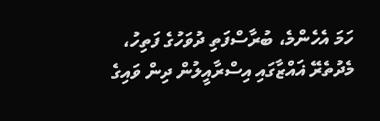ހަމަ އެހެންމެ، ބުރާސްފަތި ދުވަހުގެ ފަތިހު، މެދުތެރޭ ޣައްޒާގައި އިސްރާއީލުން ދިން ވައިގެ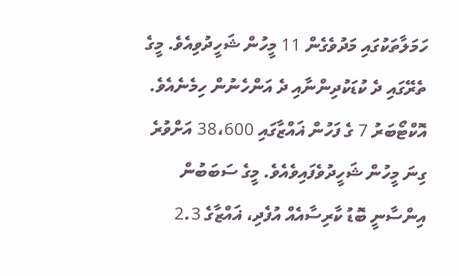ހަމަލާތަކުގައި މަދުވެގެން 11 މީހުން ޝަހީދުވިއެވެ. މީގެ ތެރޭގައި ދެ ކުޑަކުދިންނާއި ދެ އަންހެނުން ހިމެނެއެވެ.
އޮކްޓޯބަރު 7 ގެ ފަހުން ޣައްޒާގައި 38،600 އަށްވުރެ ގިނަ މީހުން ޝަހީދުވެފައިވެއެވެ. މީގެ ސަބަބުން އިންސާނީ ބޮޑު ކާރިސާއެއް އުފެދި، ޣައްޒާގެ 2.3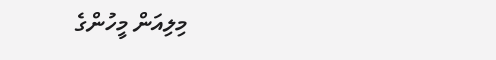މިލިއަން މީހުންގެ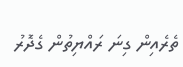ތެރެއިން ގިނަ ރައްޔިތުން ގެދޮރު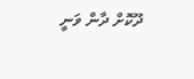ދޫކޮށް ދާން ވަނީ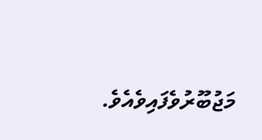މަޖުބޫރުވެފައިވެއެވެ.